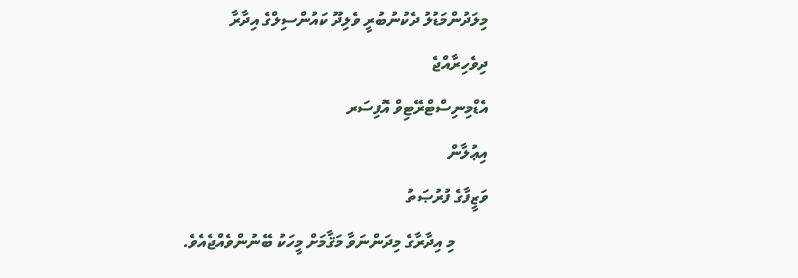މިލަދުންމަޑުލު ދެކުނުބުރީ ވެލިދޫ ކައުންސިލްގެ އިދާރާ
ދިވެހިރާއްޖެ
އެޑްމިނިސްޓްރޭޓިވް އޮފިސަރ
އިޢުލާން
ވަޒީފާގެ ފުރުޞަތު
        މި އިދާރާގެ މިދަންނަވާ މަޤާމަށް މީހަކު ބޭނުންވެއްޖެއެވެ.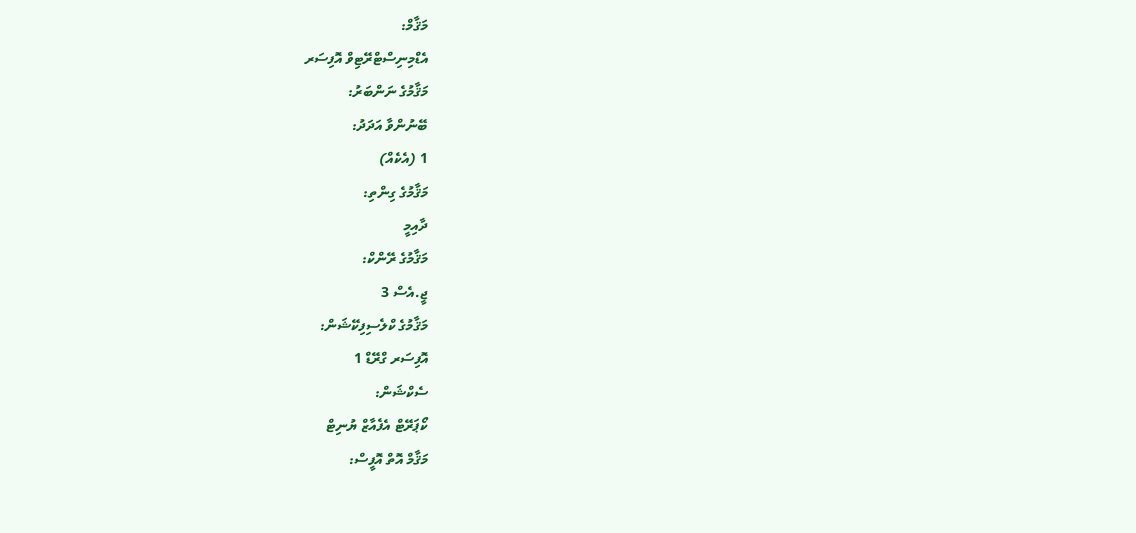މަޤާމް:
އެޑްމިނިސްޓްރޭޓިވް އޮފިސަރ
މަޤާމުގެ ނަންބަރު:
ބޭނުންވާ އަދަދު:
1 (އެކެއް)
މަޤާމުގެ ގިންތި:
ދާއިމީ
މަޤާމުގެ ރޭންކް:
ޖީ.އެސް 3
މަޤާމުގެ ކްލެސިފިކޭޝަން:
އޮފިސަރ ގްރޭޑް 1
ސެކްޝަން:
ކޯޕަރޭޓް އެފެއާޒް ޔުނިޓް
މަޤާމް އޮތް އޮފީސް: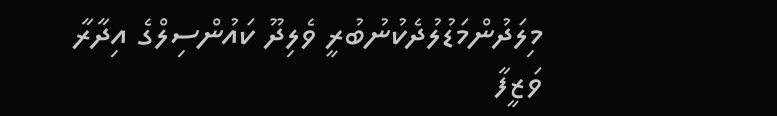މިލަދުންމަޑުލުދެކުނުބުރީ ވެލިދޫ ކައުންސިލްގެ އިދާރާ
ވަޒީފާ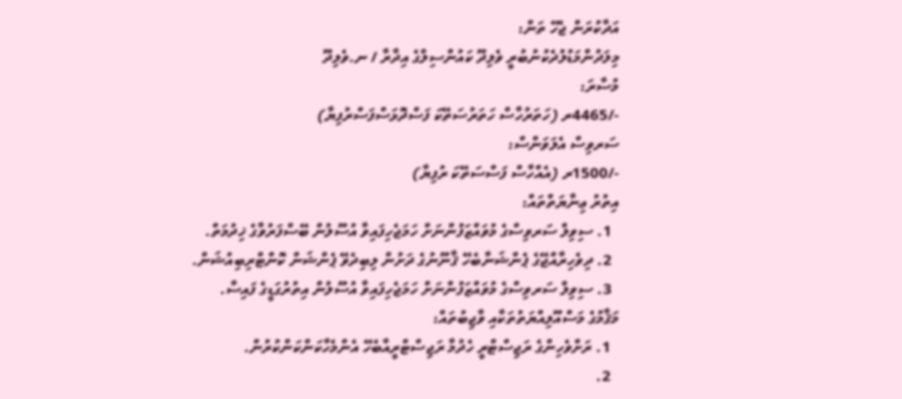އަދާކުރަން ޖެހޭ ތަން:
މިލަދުންމަޑުލުދެކުނުބުރީ ވެލިދޫ ކައުންސިލްގެ އިދާރާ / ނ.ވެލިދޫ
މުސާރަ:
-/4465ރ (ހަތަރުހާސް ހަތަރުސަތޭކަ ފަސްދޮޅަސްފަސްރުފިޔާ)
ސަރވިސް އެލަވަންސް:
-/1500ރ (އެއްހާސް ފަސްސަތޭކަ ރުފިޔާ)
އިތުރު ޢިނާޔަތްތައް:
  1. ސިވިލް ސަރވިސްގެ މުވައްޒަފުންނަށް ހަމަޖެހިފައިވާ އުސޫލުން ބޭސްފަރުވާގެ ޚިދުމަތް.
  2. ދިވެހިރާއްޖޭގެ ޕެންޝަނާބެހޭ ޤާނޫނުގެ ދަށުން ލިބިދެވޭ ޕެންޝަން ކޮންޓްރިބިއުޝަން.
  3. ސިވިލް ސަރވިސްގެ މުވައްޒަފުންނަށް ހަމަޖެހިފައިވާ އުސޫލުން އިތުރުގަޑީގެ ފައިސާ.
މަޤާމުގެ މަސްއޫލިއްޔަތުތަކާއި ވާޖިބުތައް:
  1. ރަށްވެހިންގެ ރަޖިސްޓްރީ ހެދުމާ ރަޖިސްޓްރީއާބެހޭ އެންމެހާކަންކަންކުރުން.
  2.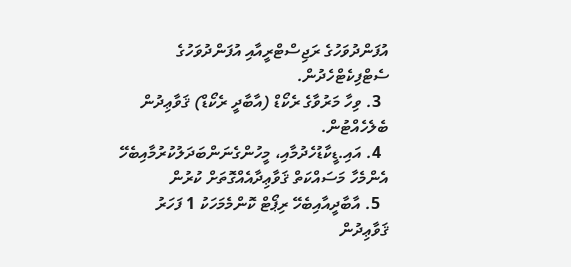އުފަންދުވަހުގެ ރަޖިސްޓްރީއާއި އުފަންދުވަހުގެ ސެޓްފިކެޓްހެދުން.
  3. ވިހާ މަރުވާގެ ރެކޯޑް (އާބާދީ ރެކޯޑް) ޤަވާޢިދުން ބެލެހެއްޓުން.
  4. އައި.ޑީކާޑުހެދުމާއި، މީހުންގެނަންބަދަލުކުރުމާއިބެހޭ އެންމެހާ މަސައްކަތް ޤަވާޢިދާއެއްގޮތަށް ކުރުން
  5. އާބާދީއާއިބެހޭ ރިޕޯޓް ކޮންމެމަހަކު 1 ފަހަރު ޤަވާޢިދުން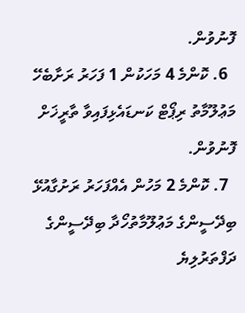ފޮނުވުން.
  6. ކޮންމެ 4 މަހަކުން 1 ފަހަރު ރަށާބެހޭ މަޢުލޫމާތު ރިޕޯޓް ކަނޑައެޅިފައިވާ ތާރީޚަށް ފޮނުވުން.
  7. ކޮންމެ 2 މަހުން އެއްފަހަރު ރަށުގާއުޅޭ ބިދޭސީންގެ މަޢުލޫމާތުހޯދާ ބިދޭސީންގެ ދަފްތަރުލިޔެ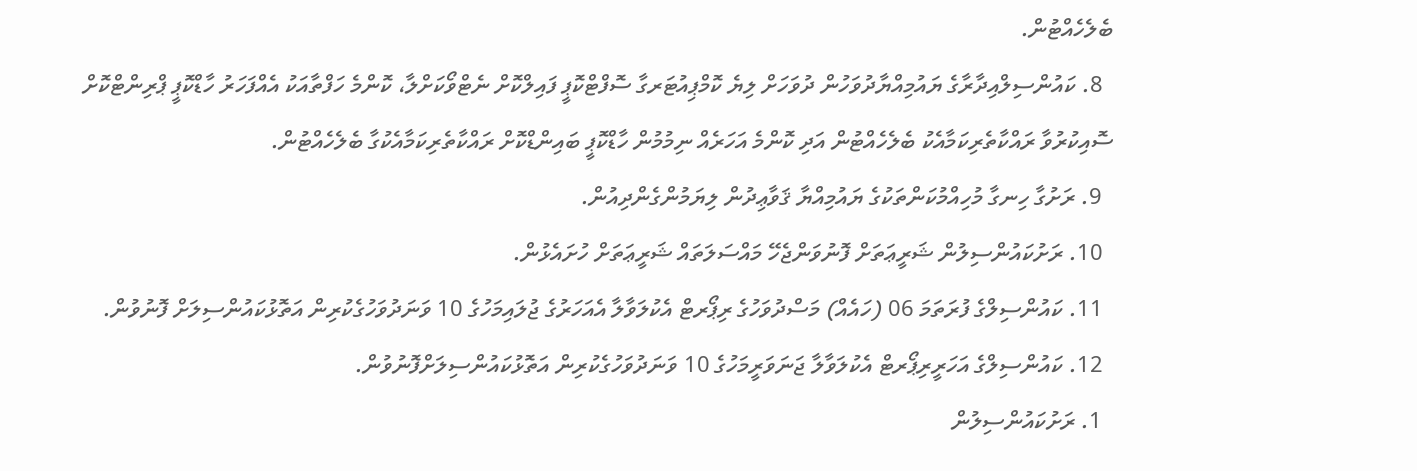ބެލެހެއްޓުން.
  8. ކައުންސިލްއިދާރާގެ ޔައުމިއްޔާދުވަހުން ދުވަހަށް ލިޔެ ކޮމްޕިއުޓަރގާ ސޮފްޓްކޮޕީ ފައިލްކޮށް ނެޓްވޯކަށްލާ، ކޮންމެ ހަފްތާއަކު އެއްފަހަރު ހާޑްކޮޕީ ޕްރިންޓްކޮށް ސޮއިކުރުވާ ރައްކާތެރިކަމާއެކު ބެލެހެއްޓުން އަދި ކޮންމެ އަހަރެއް ނިމުމުން ހާޑްކޮޕީ ބައިންޑްކޮށް ރައްކާތެރިކަމާއެކުގާ ބެލެހެއްޓުން.
  9. ރަށުގާ ހިނގާ މުހިއްމުކަންތަކުގެ ޔައުމިއްޔާ ޤަވާޢިދުން ލިޔަމުންގެންދިއުން.
  10. ރަށުކައުންސިލުން ޝަރީޢަތަށް ފޮނުވަންޖެހޭ މައްސަލަތައް ޝަރީޢަތަށް ހުށައެޅުން.
  11. ކައުންސިލްގެ ފުރަތަމަ 06 (ހައެއް) މަސްދުވަހުގެ ރިޕޯރޓް އެކުލަވާލާ އެއަހަރުގެ ޖުލައިމަހުގެ 10 ވަނަދުވަހުގެކުރިން އަތޮޅުކައުންސިލަށް ފޮނުވުން.
  12. ކައުންސިލްގެ އަހަރީރިޕޯރޓް އެކުލަވާލާ ޖަނަވަރީމަހުގެ 10 ވަނަދުވަހުގެކުރިން އަތޮޅުކައުންސިލަށްފޮނުވުން.
  1. ރަށުކައުންސިލުން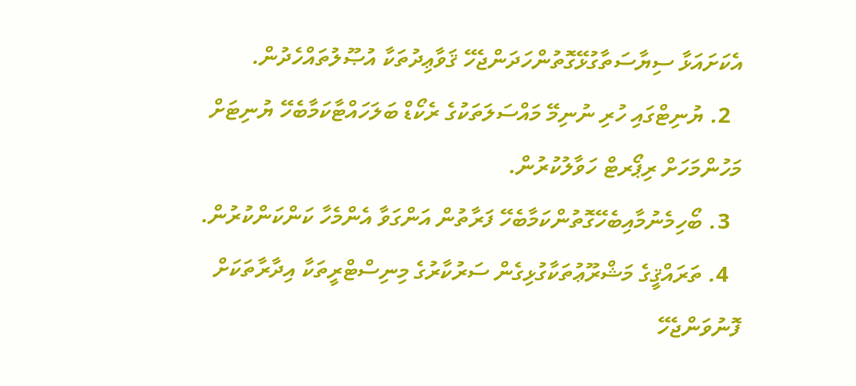އެކަށައަޅާ ސިޔާސަތާގުޅޭގޮތުންހަދަންޖެހޭ ޤަވާޢިދުތަކާ އުޞޫލުތައްހެދުން.
  2. ޔުނިޓްގައި ހުރި ނުނިމޭ މައްސަލަތަކުގެ ރެކޯޑް ބަލަހައްޓާކަމާބެހޭ ޔުނިޓަށް މަހުންމަހަށް ރިޕޯރޓް ހަވާލުކުރުން.
  3. ބޯހިމެނުމާއިބެހޭގޮތުންކަމާބެހޭ ފަރާތުން އަންގަވާ އެންމެހާ ކަންކަންކުރުން.
  4. ތަރައްޤީގެ މަޝްރޫޢުތަކާގުޅިގެން ސަރުކާރުގެ މިނިސްޓްރީތަކާ އިދާރާތަކަށް ފޮނުވަންޖެހޭ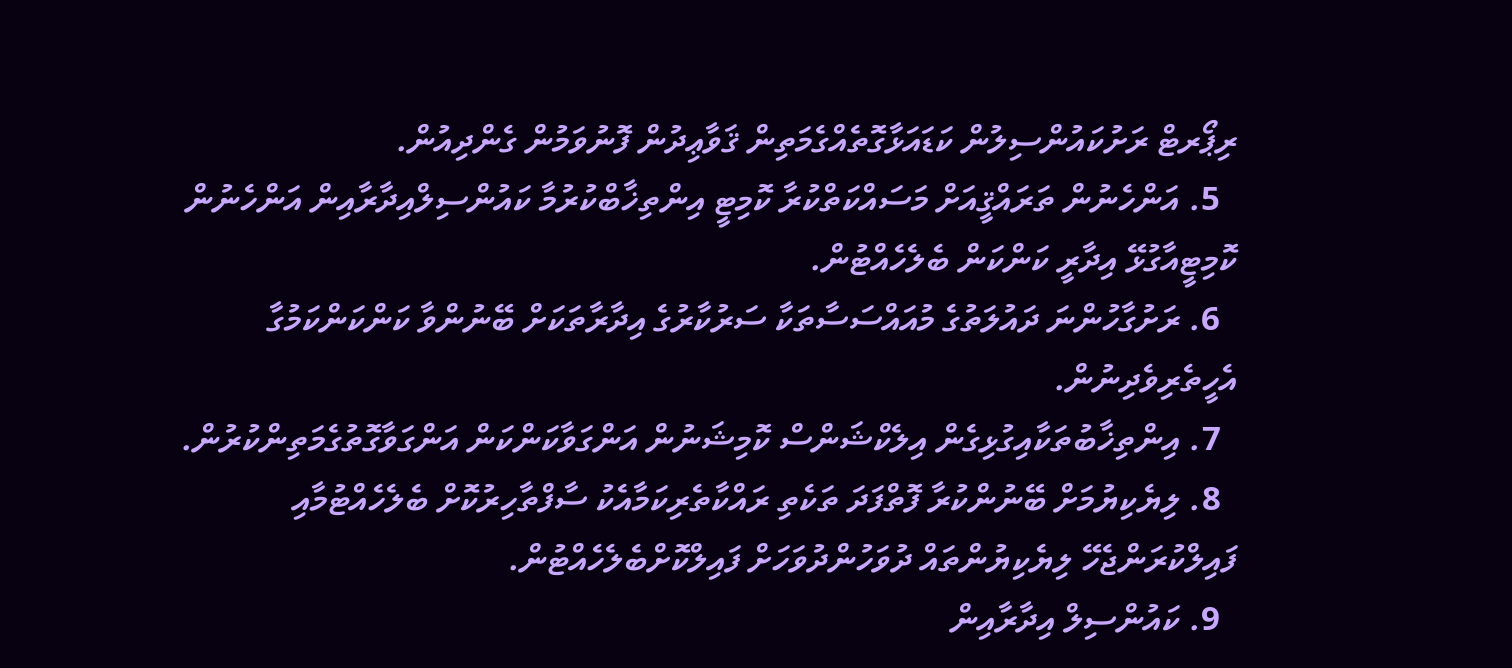ރިޕޯރޓް ރަށުކައުންސިލުން ކަޑައަޅާގޮތެއްގެމަތިން ޤަވާޢިދުން ފޮނުވަމުން ގެންދިއުން.
  5. އަންހެނުން ތަރައްޤީއަށް މަސައްކަތްކުރާ ކޮމިޓީ އިންތިޚާބްކުރުމާ ކައުންސިލްއިދާރާއިން އަންހެނުން ކޮމިޓީއާގުޅޭ އިދާރީ ކަންކަން ބެލެހެއްޓުން.
  6. ރަށުގާހުންނަ ދައުލަތުގެ މުއައްސަސާތަކާ ސަރުކާރުގެ އިދާރާތަކަށް ބޭނުންވާ ކަންކަންކަމުގާ އެހީތެރިވެދިނުން.
  7. އިންތިޚާބުތަކާއިގުޅިގެން އިލެކްޝަންސް ކޮމިޝަނުން އަންގަވާކަންކަން އަންގަވާގޮތުގެމަތިންކުރުން.
  8. ލިޔެކިޔުމަށް ބޭނުންކުރާ ފޮތްފަދަ ތަކެތި ރައްކާތެރިކަމާއެކު ސާފްތާހިރުކޮށް ބެލެހެއްޓުމާއި ފައިލްކުރަންޖެހޭ ލިޔެކިޔުންތައް ދުވަހުންދުވަހަށް ފައިލްކޮށްބެލެހެއްޓުން.
  9. ކައުންސިލް އިދާރާއިން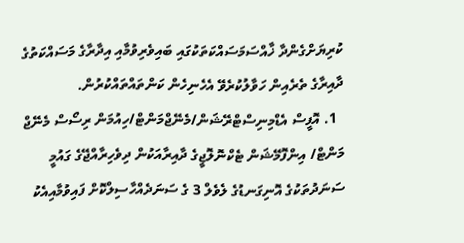ކުރިޔަށްގެންދާ ޚާއްސަމަސައްކަތަކުގައި ބައިވެރިވުމާއި އިދާރާގެ މަސައްކަތުގެ ދާއިރާގެ ތެރެއިން ހަވާލުކުރެވޭ އެހެނިހެން ކަންތައްތައްކުރުން.
  1. އޮފީސް އެޑްމިނިސްޓްރޭޝަން/މެނޭޖްމަންޓް/ހިއުމަން ރިސޯސް މެނޭޖް މަންޓް/ އިންފޮމޭޝަން ޓެކްނޮލޮޖީގެ ދާއިރާއަކުން ދިވެހިރާއްޖޭގެ ގައުމީ ސަނަދުތަކުގެ އޮނިގަނޑުގެ ލެވެލް 3 ގެ ސަނަދެއްހާސިލްކޮށް ފައިވުމާއިއެކު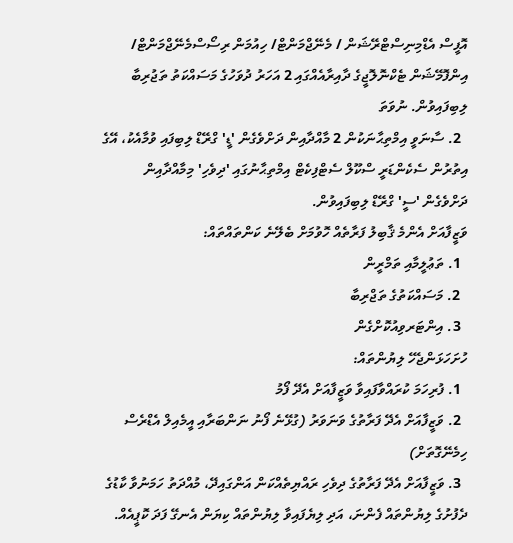އޮފީސް އެޑްމިނިސްޓްރޭޝަން / މެނޭޖްމަންޓް/ ހިއުމަން ރިސޯސްމެނޭޖްމަންޓް/ އިންފޮމޭޝަން ޓެކްނޮލޮޖީގެ ދާއިރާއެއްގައި 2 އަހަރު ދުވަހުގެ މަސައްކަތު ތަޖުރިބާ ލިބިފައިވުން. ނުވަތަ
  2. ސާނަވީ އިމްތިޙާނަކުން 2 މާއްދާއިން ދަށްވެގެން 'ޑީ' ގްރޭޑް ލިބިފައި ވުމާއެކު، އޭގެ އިތުރުން ސެކެންޑަރީ ސްކޫލް ސެޓްފިކެޓް އިމްތިޙާނުގައި 'ދިވެހި' މިމާއްދާއިން ދަށްވެގެން 'ސީ' ގްރޭޑް ލިބިފައިވުން.
ވަޒީފާއަށް އެންމެ ޤާބިލު ފަރާތެއް ހޮވުމަށް ބެލޭނެ ކަންތައްތައް:
  1. ތަޢުލީމާއި ތަމްރީން
  2. މަސައްކަތުގެ ތަޖްރިބާ
  3. އިންޓަރވިއުކޮށްގެން
ހުށަހަޅަންޖެހޭ ލިޔުންތައް:
  1. ފުރިހަމަ ކުރައްވާފައިވާ ވަޒީފާއަށް އެދޭ ފޯމު
  2. ވަޒީފާއަށް އެދޭ ފަރާތުގެ ވަނަވަރު (ގުޅޭނެ ފޯނު ނަންބަރާއި އީމެއިލް އެޑްރެސް ހިމެނޭގޮތަށް)
  3. ވަޒީފާއަށް އެދޭ ފަރާތުގެ ދިވެހި ރައްޔިތެއްކަން އަންގައިދޭ، މުއްދަތު ހަމަނުވާ ކާޑުގެ ދެފުށުގެ ލިޔުންތައް ފެންނަ، އަދި ލިޔެފައިވާ ލިޔުންތައް ކިޔަން އެނގޭ ފަދަ ކޮޕީއެއް.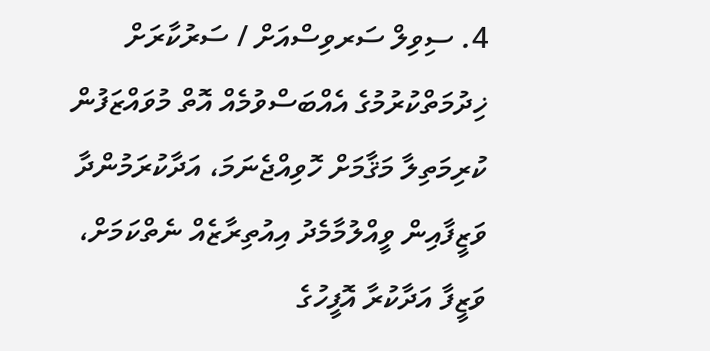4. ސިވިލް ސަރވިސްއަށް / ސަރުކާރަށް ޚިދުމަތްކުރުމުގެ އެއްބަސްވުމެއް އޮތް މުވައްޒަފުން ކުރިމަތިލާ މަޤާމަށް ހޮވިއްޖެނަމަ، އަދާކުރަމުންދާ ވަޒީފާއިން ވީއްލުމާމެދު އިއުތިރާޒެއް ނެތްކަމަށް، ވަޒީފާ އަދާކުރާ އޮފީހުގެ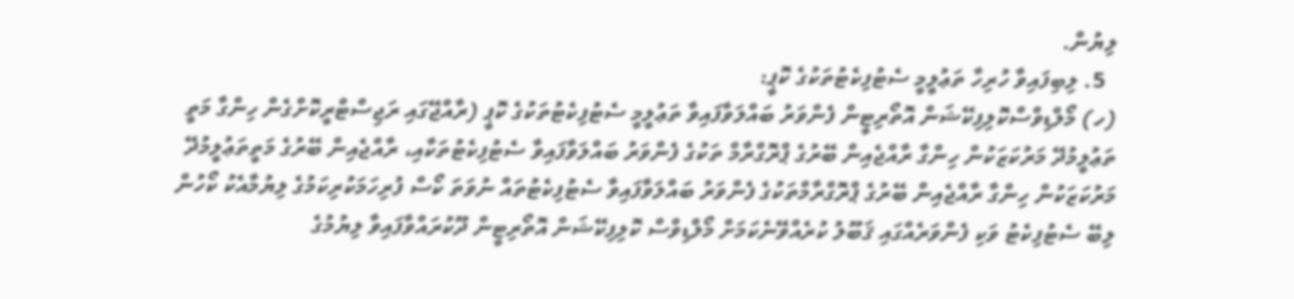ލިޔުން.
  5. ލިބިފައިވާ ހުރިހާ ތަޢުލީމީ ސެޓުފިކެޓުތަކުގެ ކޮޕީ:
(ހ) މޯލްޑިވްސްކޮލިފިކޭޝަން އޮތޯރިޓީން ފެންވަރު ބައްލަވާފައިވާ ތަޢުލީމީ ސެޓުފިކެޓުތަކުގެ ކޮޕީ (ރާއްޖޭގައި ރަޖިސްޓްރީކޮށްގެން ހިންގާ މަތީ ތަޢުލީމުދޭ މަރުކަޒަކުން ހިންގާ ރާއްޖެއިން ބޭރުގެ ޕްރޮގްރާމް ތަކުގެ ފެންވަރު ބައްލަވާފައިވާ ސެޓުފިކެޓުތަކާއި، ރާއްޖެއިން ބޭރުގެ މަތީތަޢުލީމުދޭ މަރުކަޒަކުން ހިންގާ ރާއްޖެއިން ބޭރުގެ ޕްރޮގްރާމްތަކުގެ ފެންވަރު ބައްލަވާފައިވާ ސެޓުފިކެޓުތައް ނުވަތަ ކޯސް ފުރިހަމަކުރިކަމުގެ ލިޔުމާއެކު ކޯހުން ލިބޭ ސެޓުފިކެޓު ވަކި ފެންވަރެއްގައި ޤަބޫލު ކުރެއްވޭނެކަމަށް މޯލްޑިވްސް ކޮލިފިކޭޝަން އޮތޯރިޓީން ދޫކުރައްވާފައިވާ ލިޔުމުގެ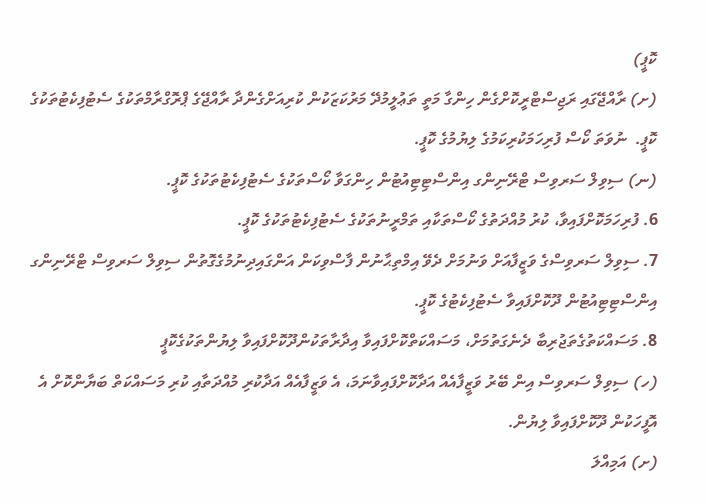ކޮޕީ)
(ށ) ރާއްޖޭގައި ރަޖިސްޓްރީކޮށްގެން ހިންގާ މަތީ ތަޢުލީމުދޭ މަރުކަޒަކުން ކުރިއަށްގެންދާ ރާއްޖޭގެ ޕްރޮގްރާމްތަކުގެ ސެޓުފިކެޓުތަކުގެ ކޮޕީ.  ނުވަތަ ކޯސް ފުރިހަމަކުރިކަމުގެ ލިޔުމުގެ ކޮޕީ.
(ނ) ސިވިލް ސަރވިސް ޓްރޭނިންގ އިންސްޓިޓިއުޓުން ހިންގަވާ ކޯސްތަކުގެ ސެޓުފިކެޓުތަކުގެ ކޮޕީ.
6. ފުރިހަމަކޮށްފައިވާ، ކުރު މުއްދަތުގެ ކޯސްތަކާއި ތަމްރީނުތަކުގެ ސެޓުފިކެޓުތަކުގެ ކޮޕީ.
7. ސިވިލް ސަރވިސްގެ ވަޒީފާއަށް ވަނުމަށް ދެވޭ އިމްތިޙާނުން ފާސްވިކަން އަންގައިދިނުމުގެގޮތުން ސިވިލް ސަރވިސް ޓްރޭނިންގ އިންސްޓިޓިއުޓުން ދޫކޮށްފައިވާ ސެޓުފިކެޓުގެ ކޮޕީ.
8. މަސައްކަތުގެތަޖުރިބާ ދެނެގަތުމަށް، މަސައްކަތްކޮށްފައިވާ އިދާރާތަކުންދޫކޮށްފައިވާ ލިޔުންތަކުގެކޮޕީ
(ހ) ސިވިލް ސަރވިސް އިން ބޭރު ވަޒީފާއެއް އަދާކޮށްފައިވާނަމަ، އެ ވަޒީފާއެއް އަދާކުރި މުއްދަތާއި ކުރި މަސައްކަތް ބަޔާންކޮށް އެ އޮފީހަކުން ދޫކޮށްފައިވާ ލިޔުން.
(ށ) އަމިއްލަ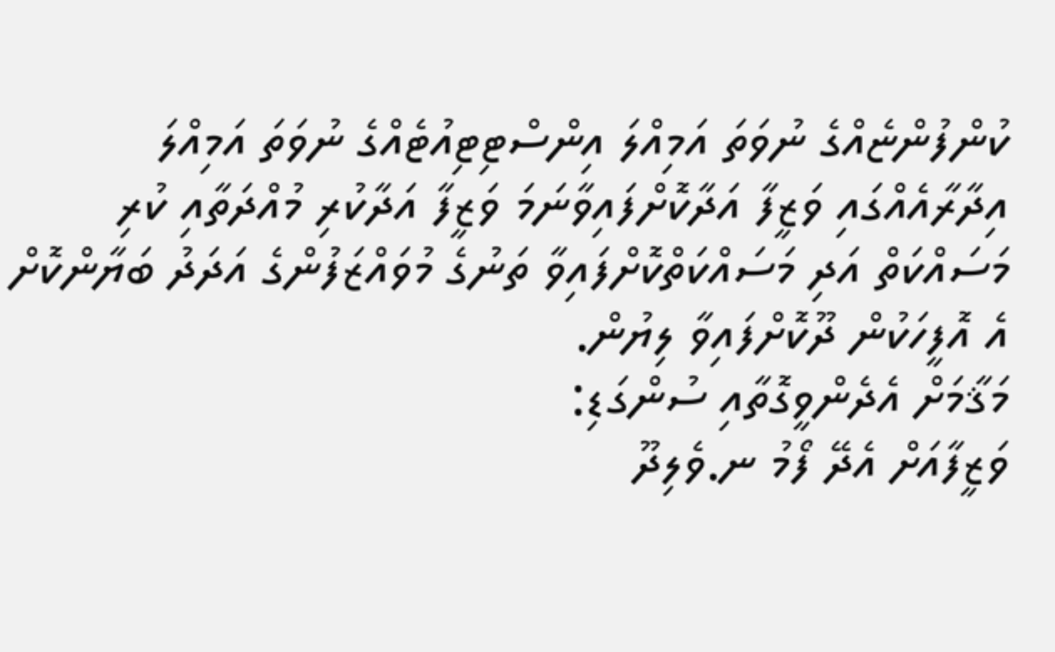ކުންފުންޏެއްގެ ނުވަތަ އަމިއްލަ އިންސްޓިޓިއުޓެއްގެ ނުވަތަ އަމިއްލަ އިދާރާއެއްގައި ވަޒީފާ އަދާކޮށްފައިވާނަމަ ވަޒީފާ އަދާކުރި މުއްދަތާއި ކުރި މަސައްކަތް އަދި މަސައްކަތްކޮށްފައިވާ ތަނުގެ މުވައްޒަފުންގެ އަދަދު ބަޔާންކޮށް އެ އޮފީހަކުން ދޫކޮށްފައިވާ ލިޔުން.
މަޤާމަށް އެދެންވީގޮތާއި ސުންގަޑި:
ވަޒީފާއަށް އެދޭ ފޯމު ނ.ވެލިދޫ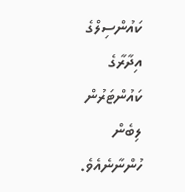ކައުންސިލްގެ އިދާރާގެ ކައުންޓަރުން ލިބެން ހުންނާނެއެވެ.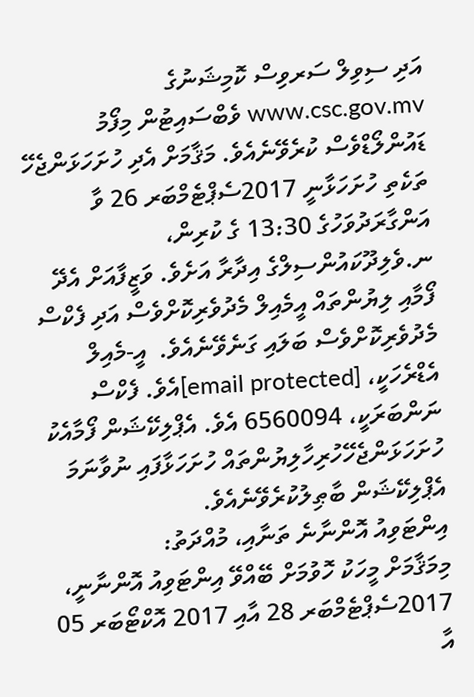އަދި ސިވިލް ސަރވިސް ކޮމިޝަނުގެ www.csc.gov.mv ވެބްސައިޓުން މިފޯމު ޑައުންލޯޑްވެސް ކުރެވޭނެއެވެ. މަޤާމަށް އެދި ހުށަހަޅަންޖެހޭ ތަކެތި ހުށަހަޅާނީ 2017ސެޕްޓެމްބަރ 26 ވާ އަންގާރަދުވަހުގެ 13:30 ގެ ކުރިން، ނ.ވެލިދޫކައުންސިލްގެ އިދާރާ އަށެވެ. ވަޒީފާއަށް އެދޭ ފޯމާއި ލިޔުންތައް އީމެއިލް މެދުވެރިކޮށްވެސް އަދި ފެކްސް މެދުވެރިކޮށްވެސް ބަލައި ގަނެވޭނެއެވެ.  އީ-މެއިލް އެޑްރެހަކީ، [email protected]އެވެ. ފެކްސް ނަންބަރަކީ، 6560094 އެވެ. އެޕްލިކޭޝަން ފޯމާއެކު ހުށަހަޅަންޖެހޭހުރިހާލިޔުންތައް ހުށަހަޅާފައި ނުވާނަމަ އެޕްލިކޭޝަން ބާޠިލުކުރެވޭނެއެވެ.
އިންޓަވިއު އޮންނާނެ ތަނާއި، މުއްދަތު:
މިމަޤާމަށް މީހަކު ހޮވުމަށް ބޭއްވޭ އިންޓަވިއު އޮންނާނީ،  2017ސެޕްޓެމްބަރ 28 އާއި 2017 އޮކްޓޯބަރ 05 އާ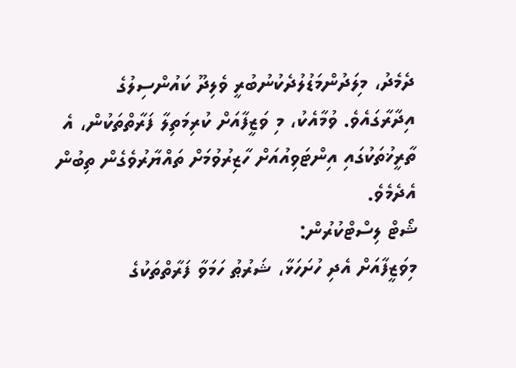ދެމެދު، މިލަދުންމަޑުލުދެކުނުބުރީ ވެލިދޫ ކައުންސިލުގެ އިދާރާގައެވެ. ވުމާއެކު، މި ވަޒީފާއަށް ކުރިމަތިލާ ފަރާތްތަކުން، އެ ތާރީޚުތަކުގައި އިންޓަވިއުއަށް ހާޒިރުވުމަށް ތައްޔާރުވެގެން ތިބުން އެދެމެވެ.
ޝޯޓް ލިސްޓްކުރުން:
މިވަޒީފާއަށް އެދި ހުށަހަޅާ، ޝަރުޠު ހަމަވާ ފަރާތްތަކުގެ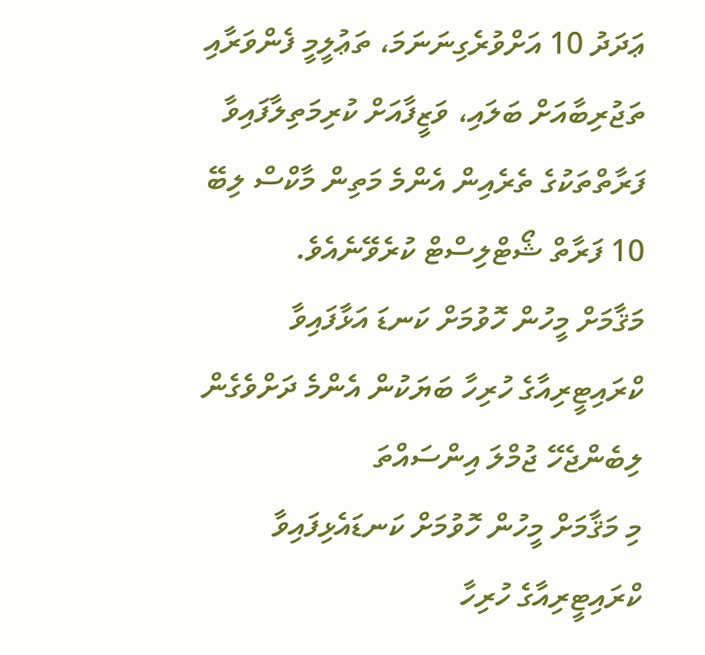ޢަދަދު 10 އަށްވުރެގިނަނަމަ، ތަޢުލީމީ ފެންވަރާއި ތަޖުރިބާއަށް ބަލައި، ވަޒީފާއަށް ކުރިމަތިލާފައިވާ ފަރާތްތަކުގެ ތެރެއިން އެންމެ މަތިން މާކްސް ލިބޭ 10 ފަރާތް ޝޯޓްލިސްޓް ކުރެވޭނެއެވެ.
މަޤާމަށް މީހުން ހޮވުމަށް ކަނޑަ އަޅާފައިވާ ކްރައިޓީރިއާގެ ހުރިހާ ބަޔަކުން އެންމެ ދަށްވެގެން ލިބެންޖެހޭ ޖުމްލަ އިންސައްތަ
މި މަޤާމަށް މީހުން ހޮވުމަށް ކަނޑައެޅިފައިވާ ކްރައިޓީރިއާގެ ހުރިހާ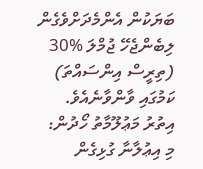ބަޔަކުން އެންމެދަށްވެގެން ލިބެންޖެހޭ ޖުމްލަ %30 (ތިރީސް އިންސައްތަ) ކަމުގައި ވާންވާނެއެވެ.
އިތުރު މަޢުލޫމާތު ހޯދުން:
މި އިޢުލާނާ ގުޅިގެން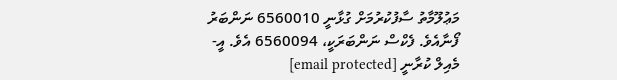މަޢުލޫމާތު ސާފުކުރުމަށް ގުޅާނީ 6560010 ނަންބަރު ފޯނާއެވެ. ފެކްސް ނަންބަރަކީ، 6560094 އެވެ. އީ-މެއިލް ކުރާނީ [email protected]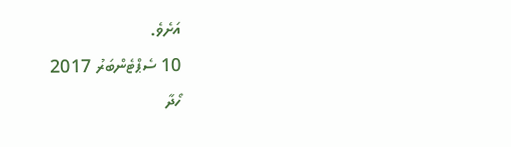އަށެވެ.
10 ސެޕްޓެންބަރު 2017
ހޯދާ